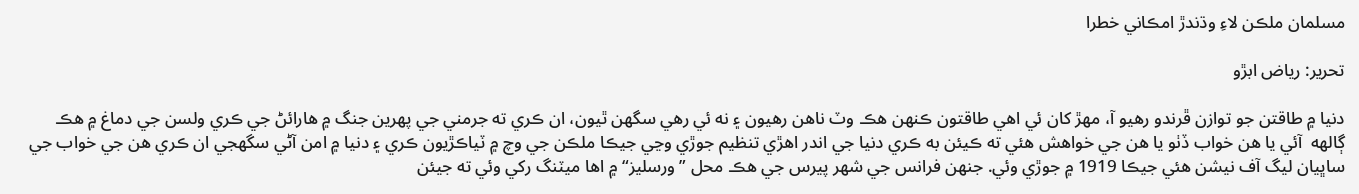مسلمان ملڪن لاءِ وڌندڙ امڪاني خطرا

تحرير: رياض ابڙو

دنيا ۾ طاقتن جو توازن ڦرندو رهيو آ، مهڙ کان ئي اهي طاقتون ڪنهن هڪ وٽ ناهن رهيون ۽ نه ئي رهي سگهن ٿيون، ان ڪري ته جرمني جي پهرين جنگ ۾ هارائڻ جي ڪري ولسن جي دماغ ۾ هڪ ڳالھه  آئي يا هن خواب ڏٺو يا هن جي خواهش هئي ته ڪيئن به ڪري دنيا جي اندر اهڙي تنظيم جوڙي وڃي جيڪا ملڪن جي وچ ۾ ٽياڪڙيون ڪري ۽ دنيا ۾ امن آڻي سگهجي ان ڪري هن جي خواب جي ساڀيان ليگ آف نيشن هئي جيڪا 1919 ۾ جوڙي وئي. جنهن فرانس جي شهر پيرس جي هڪ محل ”ورسليز“ ۾ اها ميٽنگ رکي وئي ته جيئن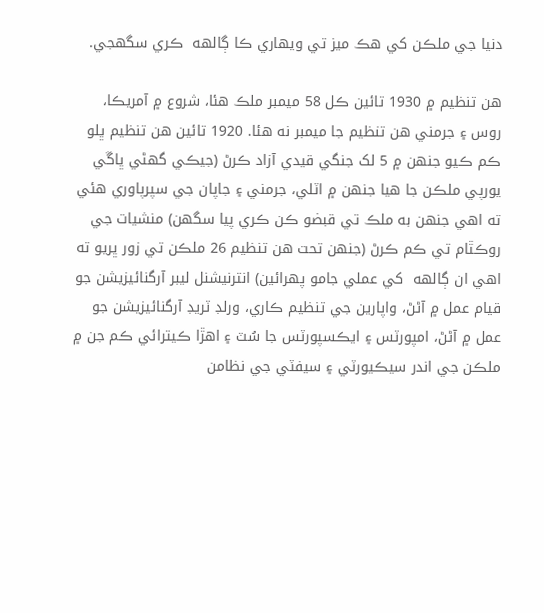دنيا جي ملڪن کي هڪ ميز تي ويهاري ڪا ڳالھه  ڪري سگهجي.

هن تنظيم ۾ 1930 تائين ڪل 58 ميمبر ملڪ هئا، شروع ۾ آمريڪا، روس ۽ جرمني هن تنظيم جا ميمبر نه هئا. 1920 تائين هن تنظيم ڀلو ڪم ڪيو جنهن ۾ 5 لک جنگي قيدي آزاد ڪرڻ (جيڪي گهڻي ڀاڱي يورپي ملڪن جا هيا جنهن ۾ اٽلي، جرمني ۽ جاپان جي سپرپاوري هئي ته اهي جنهن به ملڪ تي قبضو ڪن ڪري پيا سگهن) منشيات جي روڪٿام تي ڪم ڪرڻ (جنهن تحت هن تنظيم 26 ملڪن تي زور ڀريو ته اهي ان ڳالھه  کي عملي جامو پهرائين) انترنيشنل ليبر آرگنائيزيشن جو قيام عمل ۾ آڻڻ، واپارين جي تنظيم ڪاري، ورلڊ ٽريڊ آرگنائيزيشن جو عمل ۾ آڻڻ، امپورٽس ۽ ايڪسپورٽس جا سُٽ ۽ اهڙا ڪيترائي ڪم جن ۾ ملڪن جي اندر سيڪيورٽي ۽ سيفٽي جي نظامن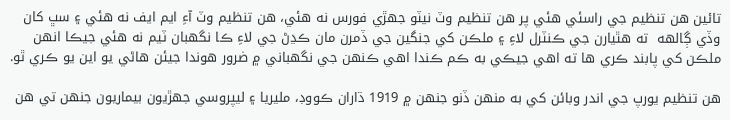تائين هن تنظيم جي راسئي هئي پر هن تنظيم وٽ نيٽو جهڙي فورس نه هئي، هن تنظيم وٽ آءِ ايم ايف نه هئي ۽ سڀ کان وڏي ڳالھه  ته هٿيارن جي ڪنٽرل لاءِ ۽ ملڪن کي جنگين جي ڏمرن مان ڪڍڻ جي لاءِ ڪا نگهبان ٽيم نه هئي جيڪا انهن ملڪن کي پابند ڪري ها ته اهي جيڪي به ڪم ڪندا اهي ڪنهن جي نگهباني ۾ ضرور هوندا جيئن هاڻي يو اين يو ڪري ٿو.

هن تنظيم يورپ جي اندر وبائن کي به منهن ڏنو جنهن ۾ 1919 ڌاران ڪووڊ، مليريا ۽ ليپروسي جهڙيون بيماريون جنهن تي هن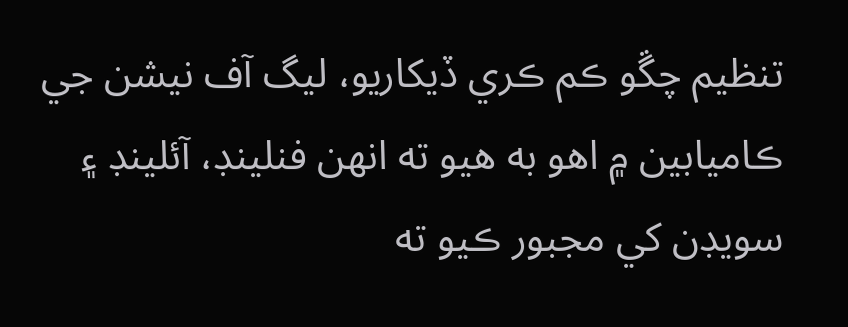تنظيم چڱو ڪم ڪري ڏيکاريو، ليگ آف نيشن جي ڪاميابين ۾ اهو به هيو ته انهن فنلينڊ، آئلينڊ ۽ سويڊن کي مجبور ڪيو ته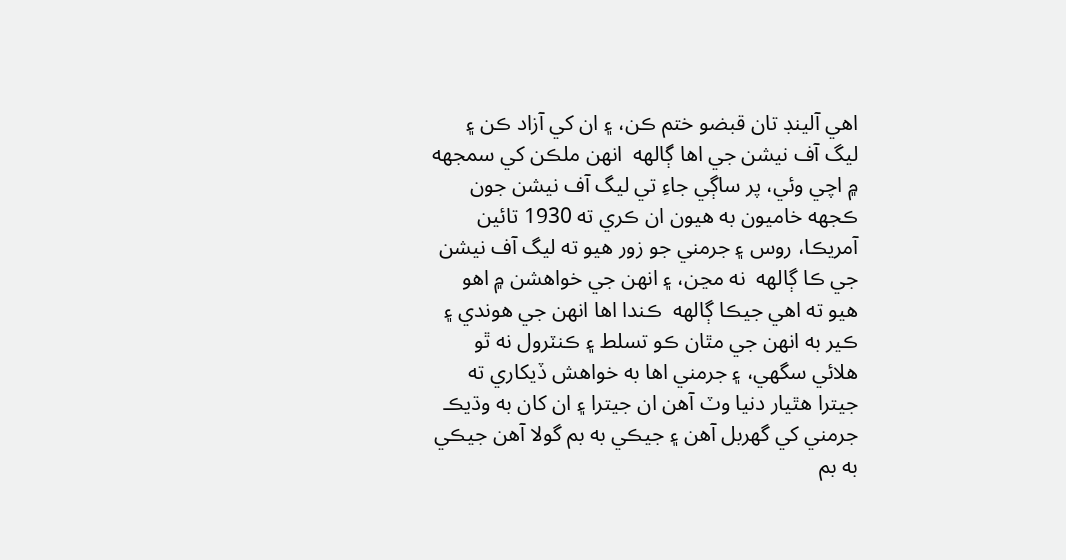اهي آلينڊ تان قبضو ختم ڪن، ۽ ان کي آزاد ڪن ۽ ليگ آف نيشن جي اها ڳالھه  انهن ملڪن کي سمجھه ۾ اچي وئي، پر ساڳي جاءِ تي ليگ آف نيشن جون ڪجھه خاميون به هيون ان ڪري ته 1930 تائين آمريڪا، روس ۽ جرمني جو زور هيو ته ليگ آف نيشن جي ڪا ڳالھه  نه مڃن، ۽ انهن جي خواهشن ۾ اهو هيو ته اهي جيڪا ڳالھه  ڪندا اها انهن جي هوندي ۽ ڪير به انهن جي مٿان ڪو تسلط ۽ ڪنٽرول نه ٿو هلائي سگهي، ۽ جرمني اها به خواهش ڏيکاري ته جيترا هٿيار دنيا وٽ آهن ان جيترا ۽ ان کان به وڌيڪ جرمني کي گهربل آهن ۽ جيڪي به بم گولا آهن جيڪي به بم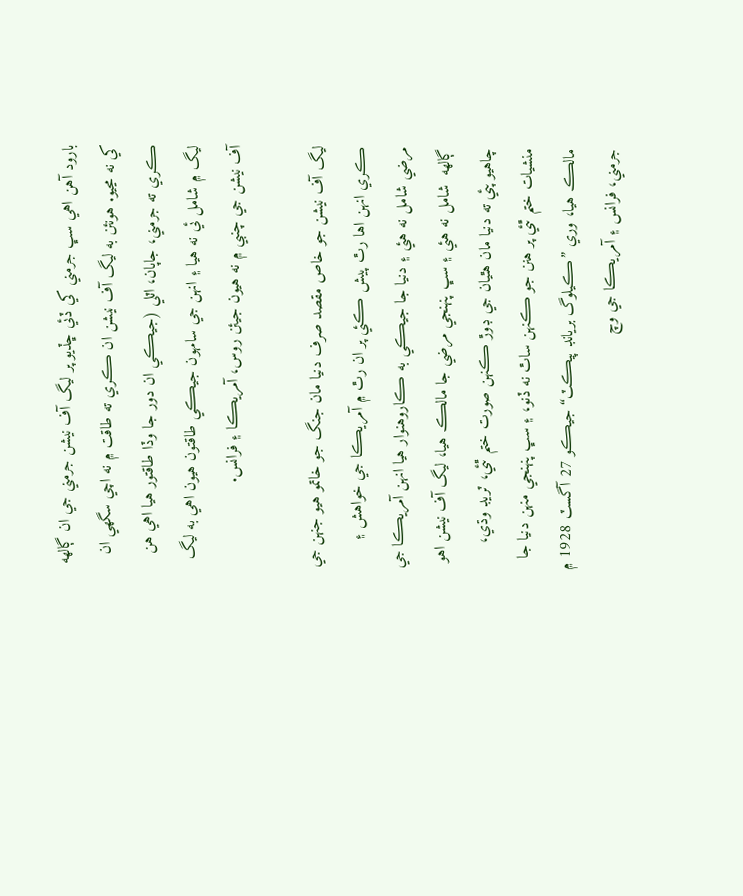بارود آهن اهي سڀ جرمني کي ڏئي ڇڏيو پر ليگ آف نيشن جرمني جي ان ڳالھه  کي نه مڃيو. هونئن به ليگ آف نيشن ان ڪري ته طاقت ۾ نه اچي سگهي ان ڪري ته جرمني، جاپان، اٽلي (جيڪي ان دور جا وڏا طاقتور هيا اهي هن ليگ ۾ شامل ئي نه هيا ۽ انهن جي سامهون جيڪي طاقتون هيون اهي به ليگ آف نيشن جي چنبي ۾ نه هيون جيئن روس، آمريڪا ۽ فرانس.

ليگ آف نيشن جو خاص مقصد صرف دنيا مان جنگ جو خاتمو هيو جنهن جي ڪري انهن اها رٿ پيش ڪئي پر ان رٿ ۾ آمريڪا جي خواهش ۽ مرضي شامل نه هئي ۽ دنيا جا جيڪي به ڪاروهنوار هيا انهن آمريڪا جي ڳالھه  شامل نه هئي ۽ سڀ پنهنجي مرضي جا مالڪ هيا، ليگ آف نيشن اهو چاهيو پئي ته دنيا مان هٿيان جي ڊوڙ ڪنهن صورت ختم ٿئي، ٽريڊ وڌي، منشيات ختم ٿئي پر هنن جو ڪنهن ساٿ نه ڏنو، ۽ سڀ پنهنجي منهن دنيا جا مالڪ هيا، وري ”ڪيلوگ بريانڊ پيڪٽ“ جيڪو 27 آگسٽ 1928 ۾ جرمني، فرانس ۽ آمريڪا جي وچ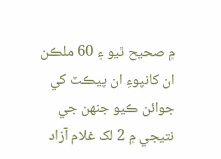۾ صحيح ٿيو ۽ 60 ملڪن ان کانپوءِ ان پيڪٽ کي جوائن ڪيو جنهن جي نتيجي ۾ 2 لک غلام آزاد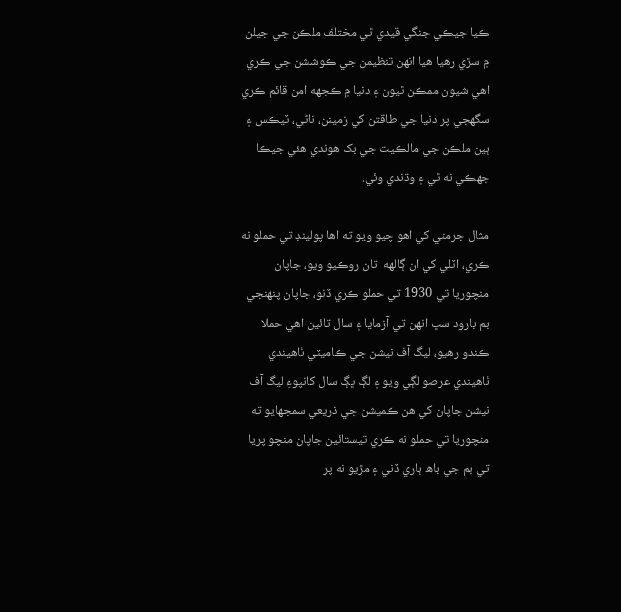ڪيا جيڪي جنگي قيدي ٿي مختلف ملڪن جي جيلن ۾ سڙي رهيا هيا انهن تنظيمن جي ڪوششن جي ڪري اهي شيون ممڪن ٿيون ۽ دنيا ۾ ڪجھه امن قائم ڪري سگهجي پر دنيا جي طاقتن کي زمينن، ناڻي، ٽيڪس ۽ ٻين ملڪن جي مالڪيت جي بک هوندي هئي جيڪا جهڪي نه ٿي ۽ وڌندي وئي.

مثال جرمني کي اهو چيو ويو ته اها پولينڊ تي حملو نه ڪري، اٽلي کي ان ڳالھه  تان روڪيو ويو، جاپان منچوريا تي 1930 تي حملو ڪري ڏنو، جاپان پنهنجي بم بارود سڀ انهن تي آزمايا ۽ سال تائين اهي حملا ڪندو رهيو، ليگ آف نيشن جي ڪاميٽي ٺاهيندي ٺاهيندي عرصو لڳي ويو ۽ لڳ ڀڳ سال کانپوءِ ليگ آف نيشن جاپان کي هن ڪميشن جي ذريعي سمجهايو ته منچوريا تي حملو نه ڪري تيستائين جاپان منچو پريا تي بم جي باھ ٻاري ڏني ۽ مڙيو نه پر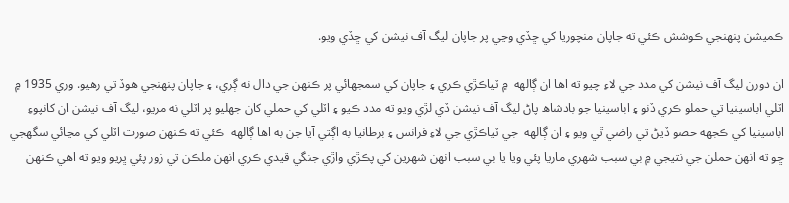ڪميشن پنهنجي ڪوشش ڪئي ته جاپان منچوريا کي ڇڏي وڃي پر جاپان ليگ آف نيشن کي ڇڏي ويو.

ان دورن ليگ آف نيشن کي مدد جي لاءِ چيو ته اها ان ڳالھه  ۾ ٽياڪڙي ڪري ۽ جاپان کي سمجهائي پر ڪنهن جي دال نه ڳري، ۽ جاپان پنهنجي هوڏ تي رهيو. وري 1935 ۾ اٽلي اباسينيا تي حملو ڪري ڏنو ۽ اباسينيا جو بادشاھ پاڻ ليگ آف نيشن ڏي لڙي ويو ته مدد ڪيو ۽ اٽلي کي حملي کان جهليو پر اٽلي نه مريو، ليگ آف نيشن ان کانپوءِ اباسينيا کي ڪجھه حصو ڏيڻ تي راضي ٿي ويو ۽ ان ڳالھه  جي ٽياڪڙي جي لاءِ فرانس ۽ برطانيا به اڳتي آيا جن به اها ڳالھه  ڪئي ته ڪنهن صورت اٽلي کي مڃائي سگهجي ڇو ته انهن حملن جي نتيجي ۾ بي سبب شهري ماريا پئي ويا يا بي سبب انهن شهرين کي پڪڙي واڙي جنگي قيدي ڪري انهن ملڪن تي زور پئي ڀريو ويو ته اهي ڪنهن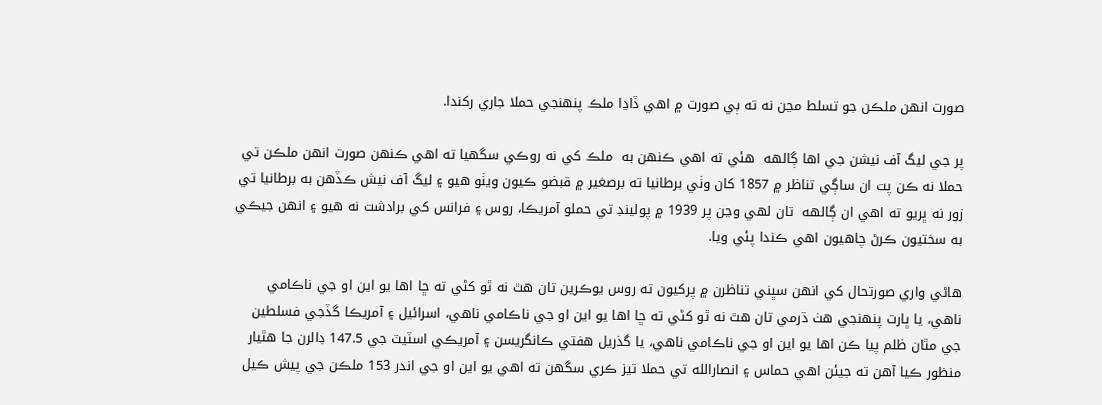صورت انهن ملڪن جو تسلط مڃن نه ته ٻي صورت ۾ اهي ڏاڍا ملڪ پنهنجي حملا جاري رکندا.

پر جي ليگ آف نيشن جي اها ڳالھه  هئي ته اهي ڪنهن به  ملڪ کي نه روڪي سگهيا ته اهي ڪنهن صورت انهن ملڪن تي حملا نه ڪن پت ان ساڳي تناظر ۾ 1857 کان وٺي برطانيا ته برصغير ۾ قبضو ڪيون ويٺو هيو ۽ ليگ آف نيش ڪڏهن به برطانيا تي زور نه ڀريو ته اهي ان ڳالھه  تان لهي وڃن پر 1939 ۾ پولينڊ تي حملو آمريڪا، روس ۽ فرانس کي برادشت نه هيو ۽ انهن جيڪي به سختيون ڪرڻ چاهيون اهي ڪندا پئي ويا.

هاڻي واري صورتحال کي انهن سڀني تناظرن ۾ پرکيون ته روس يوڪرين تان هٿ نه ٿو کڻي ته ڇا اها يو اين او جي ناڪامي ناهي، يا ڀارت پنهنجي هٺ ڌرمي تان هٿ نه ٿو کڻي ته ڇا اها يو اين او جي ناڪامي ناهي، اسرائيل ۽ آمريڪا گڏجي فسلطين جي مٿان ظلم پيا ڪن اها يو اين او جي ناڪامي ناهي، يا گذريل هفتي ڪانگريسن ۽ آمريڪي اسٽيٽ جي 147.5 ڊالرن جا هٿيار منظور ڪيا آهن ته جيئن اهي حماس ۽ انصارالله تي حملا تيز ڪري سگهن ته اهي يو اين او جي اندر 153 ملڪن جي پيش ڪيل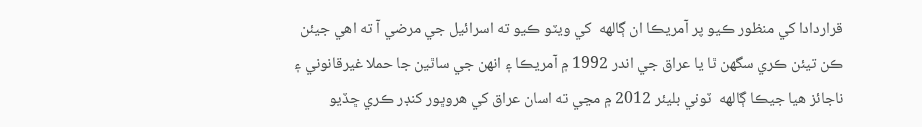قراردادا کي منظور ڪيو پر آمريڪا ان ڳالھه  کي ويٽو ڪيو ته اسرائيل جي مرضي آ ته اهي جيئن ڪن تيئن ڪري سگهن ٿا يا عراق جي اندر 1992 ۾ آمريڪا ۽ انهن جي ساٿين جا حملا غيرقانوني ۽ ناجائز هيا جيڪا ڳالھه  ٽوني بليئر 2012 ۾ مڃي ته اسان عراق کي هروڀور کنڊر ڪري ڇڏيو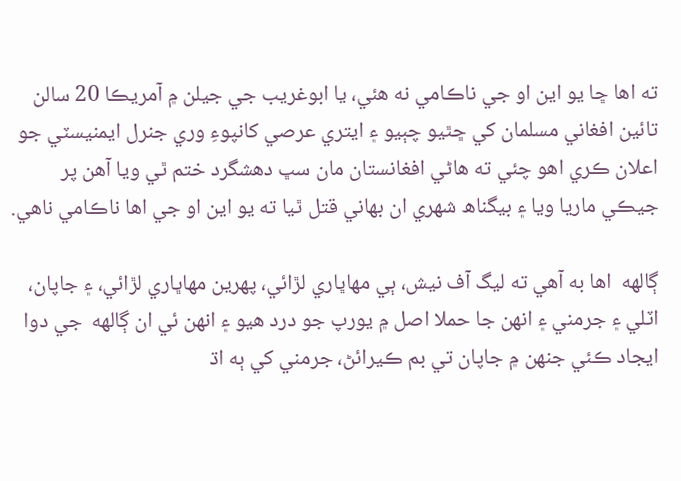ته اها ڇا يو اين او جي ناڪامي نه هئي، يا ابوغريب جي جيلن ۾ آمريڪا 20 سالن تائين افغاني مسلمان کي ڇٿيو چٻيو ۽ ايتري عرصي کانپوءِ وري جنرل ايمنيسٽي جو اعلان ڪري اهو چئي ته هاڻي افغانستان مان سڀ دهشگرد ختم ٿي ويا آهن پر جيڪي ماريا ويا ۽ بيگناھ شهري ان بهاني قتل ٿيا ته يو اين او جي اها ناڪامي ناهي.

ڳالھه  اها به آهي ته ليگ آف نيش، ٻي مهاڀاري لڙائي، پهرين مهاڀاري لڙائي، ۽ جاپان، اٽلي ۽ جرمني ۽ انهن جا حملا اصل ۾ يورپ جو درد هيو ۽ انهن ئي ان ڳالھه  جي دوا ايجاد ڪئي جنهن ۾ جاپان تي بم ڪيرائڻ، جرمني کي ٻه اڌ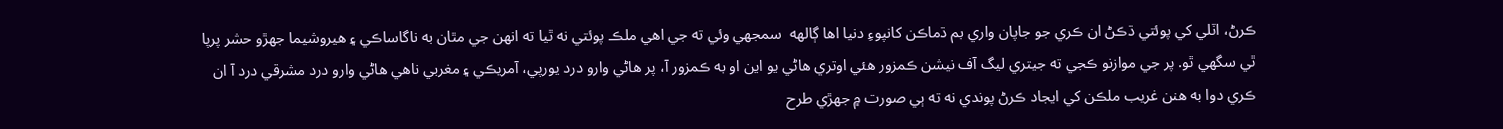ڪرڻ، اٽلي کي پوئتي ڌڪڻ ان ڪري جو جاپان واري بم ڌماڪن کانپوءِ دنيا اها ڳالھه  سمجهي وئي ته جي اهي ملڪ پوئتي نه ٿيا ته انهن جي مٿان به ناگاساڪي ۽ هيروشيما جهڙو حشر پرپا ٿي سگهي ٿو. پر جي موازنو ڪجي ته جيتري ليگ آف نيشن ڪمزور هئي اوتري هاڻي يو اين او به ڪمزور آ، پر هاڻي وارو درد يورپي، آمريڪي ۽ مغربي ناهي هاڻي وارو درد مشرقي درد آ ان ڪري دوا به هنن غريب ملڪن کي ايجاد ڪرڻ پوندي نه ته ٻي صورت ۾ جهڙي طرح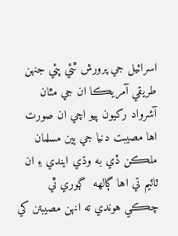اسرائيل جي پرورش ٿئي پئي جنهن طريقي آمريڪا ان جي مٿان آشرواد رکيون پيو اچي ان صورت اها مصيبت دنيا جي ٻين مسلمان ملڪن ڏي به وڌي ايندي ۽ ان ٽائيم تي اها ڳالھه  ڳوري ٿي چڪي هوندي ته انهن مصيبتن کي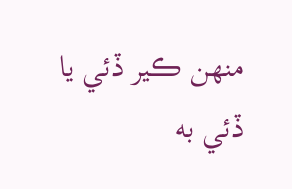منهن ڪير ڏئي يا ڏئي به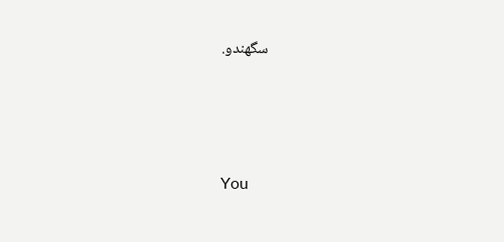سگهندو.





You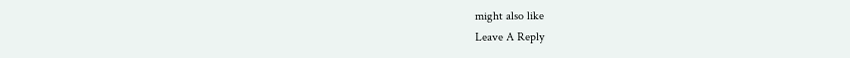might also like
Leave A Reply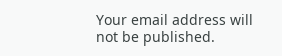Your email address will not be published.